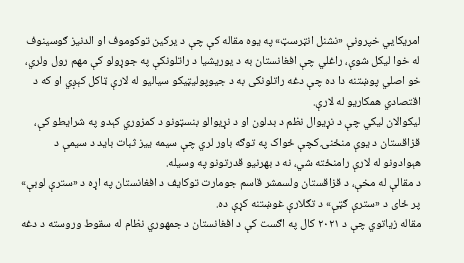امریکایي خپرونې «نشنل انټرسټ» په یوه مقاله کې چې د یرکین توکوموف او الدنیز ګوسینوف له خوا لیکل شوې، راغلي چې افغانستان به د یوریشیا د راتلونکې په جوړولو کې مهم رول ولري، خو اصلي پوښتنه دا ده چې دغه راتلونکی به د جیوپولیټیکو سیالیو له لارې ټاکل کېږي او که د اقتصادي همکاریو له لارې.
لیکوالان لیکي چې د نړیوال نظم د بدلون او د نړیوالو بنسټونو د کمزوري کېدو په شرایطو کې، قزاقستان د یوې منځنۍ کچې ځواک په توګه باور لري چې سیمه ییز ثبات باید د سیمې د هېوادونو له لارې رامنځته شي، نه د بهرنیو قدرتونو په وسیله.
د مقالې له مخې، د قزاقستان ولسمشر قاسم جومارت توکایف د افغانستان په اړه د «سترې لوبې» پر ځای د «سترې ګټې» د تګلارې غوښتنه کړې ده.
مقاله زیاتوي چې د ۲۰۲۱ کال په اګست کې د افغانستان د جمهوري نظام له سقوط وروسته د دغه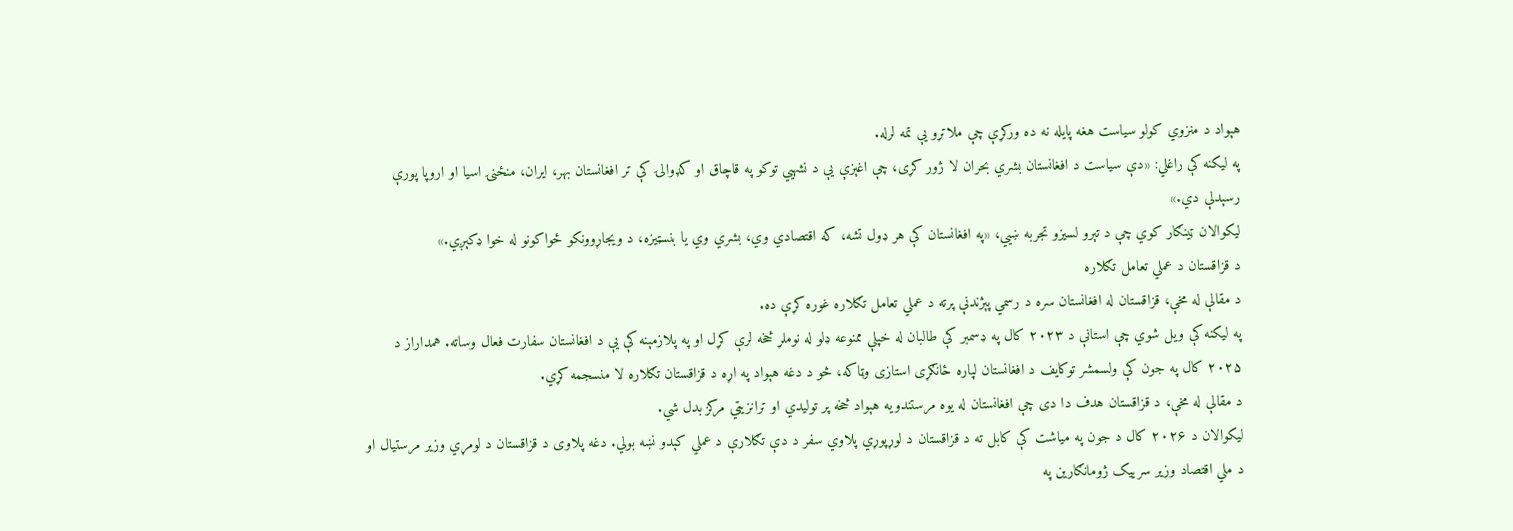هېواد د منزوي کولو سیاست هغه پایله نه ده ورکړې چې ملاتړو یې تمه لرله.
په لیکنه کې راغلي: «دې سیاست د افغانستان بشري بحران لا ژور کړی، چې اغېزې یې د نشهيي توکو په قاچاق او کډوالۍ کې تر افغانستان بهر، ایران، منځنۍ اسیا او اروپا پورې رسېدلې دي.»
لیکوالان ټینګار کوي چې د تېرو لسیزو تجربه ښيي، «په افغانستان کې هر ډول تشه، که اقتصادي وي، بشري وي یا بنسټیزه، د ویجاړوونکو ځواکونو له خوا ډکېږي.»
د قزاقستان د عملي تعامل تګلاره
د مقالې له مخې، قزاقستان له افغانستان سره د رسمي پېژندنې پرته د عملي تعامل تګلاره غوره کړې ده.
په لیکنه کې ویل شوي چې استانې د ۲۰۲۳ کال په ډسمبر کې طالبان له خپلې ممنوعه ډلو له نوملړ څخه لرې کړل او په پلازمېنه کې یې د افغانستان سفارت فعال وساته. همداراز د ۲۰۲۵ کال په جون کې ولسمشر توکایف د افغانستان لپاره ځانګړی استازی وټاکه، څو د دغه هېواد په اړه د قزاقستان تګلاره لا منسجمه کړي.
د مقالې له مخې، د قزاقستان هدف دا دی چې افغانستان له یوه مرستندویه هېواد څخه پر تولیدي او ترانزیټي مرکز بدل شي.
لیکوالان د ۲۰۲۶ کال د جون په میاشت کې کابل ته د قزاقستان د لوړپوړي پلاوي سفر د دې تګلارې د عملي کېدو نښه بولي. دغه پلاوی د قزاقستان د لومړي وزیر مرستیال او د ملي اقتصاد وزیر سرییک ژومانګارین په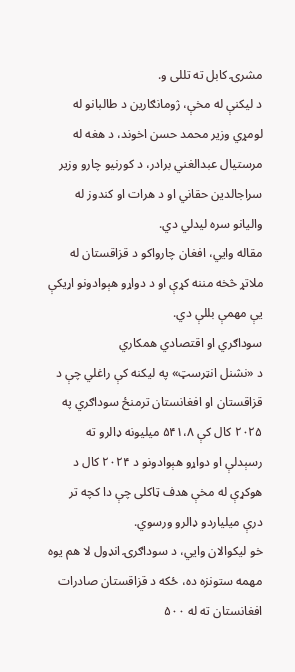مشرۍ کابل ته تللی و.
د لیکنې له مخې، ژومانګارین د طالبانو له لومړي وزیر محمد حسن اخوند، د هغه له مرستیال عبدالغني برادر، د کورنیو چارو وزیر سراجالدین حقاني او د هرات او کندوز له والیانو سره لیدلي دي.
مقاله وايي، افغان چارواکو د قزاقستان له ملاتړ څخه مننه کړې او د دواړو هېوادونو اړیکې یې مهمې بللې دي.
سوداګري او اقتصادي همکاري
د «نشنل انټرسټ» په لیکنه کې راغلي چې د قزاقستان او افغانستان ترمنځ سوداګري په ۲۰۲۵ کال کې ۵۴۱،۸ میلیونه ډالرو ته رسېدلې او دواړو هېوادونو د ۲۰۲۴ کال د هوکړې له مخې هدف ټاکلی چې دا کچه تر درې میلیاردو ډالرو ورسوي.
خو لیکوالان وايي، د سوداګرۍ انډول لا هم یوه مهمه ستونزه ده، ځکه د قزاقستان صادرات افغانستان ته له ۵۰۰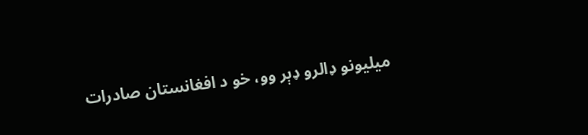میلیونو ډالرو ډېر وو، خو د افغانستان صادرات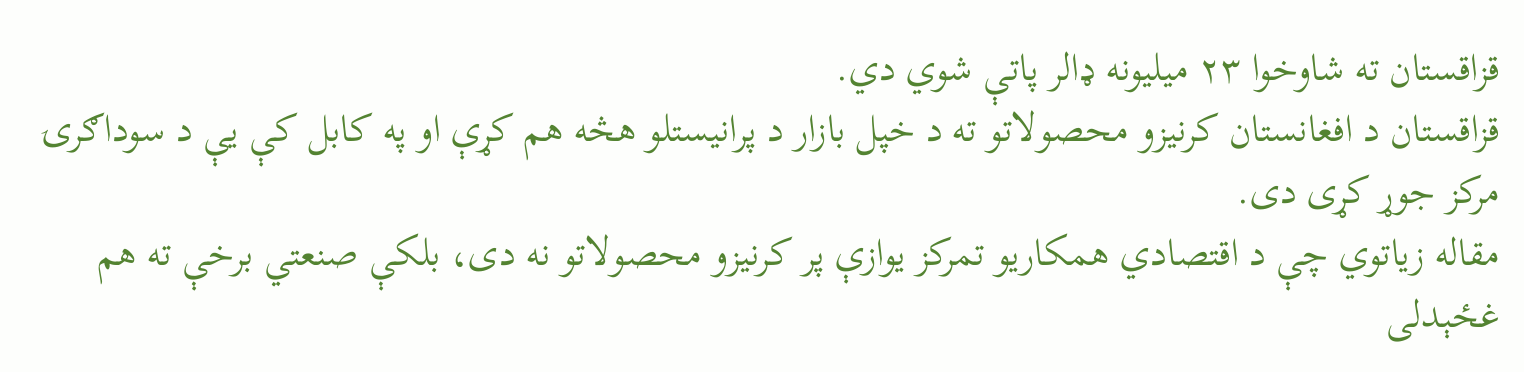قزاقستان ته شاوخوا ۲۳ میلیونه ډالر پاتې شوي دي.
قزاقستان د افغانستان کرنیزو محصولاتو ته د خپل بازار د پرانیستلو هڅه هم کړې او په کابل کې یې د سوداګرۍ مرکز جوړ کړی دی.
مقاله زیاتوي چې د اقتصادي همکاریو تمرکز یوازې پر کرنیزو محصولاتو نه دی، بلکې صنعتي برخې ته هم غځېدلی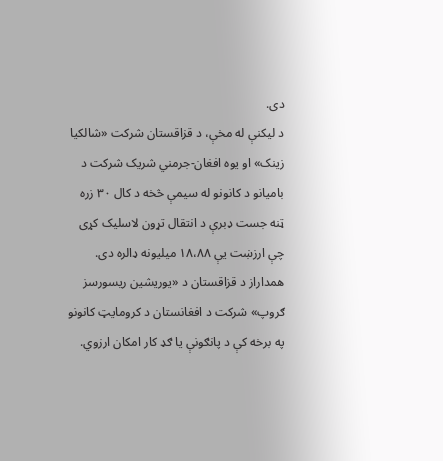دی.
د لیکنې له مخې، د قزاقستان شرکت «شالکیا زینک» او یوه افغان-جرمني شریک شرکت د بامیانو د کانونو له سیمې څخه د کال ۳۰ زره ټنه جست ډبرې د انتقال تړون لاسلیک کړی چې ارزښت یې ۱۸،۸۸ میلیونه ډالره دی.
همداراز د قزاقستان د «یوریشین ریسورسز ګروپ» شرکت د افغانستان د کرومایټ کانونو په برخه کې د پانګونې یا ګډ کار امکان ارزوي.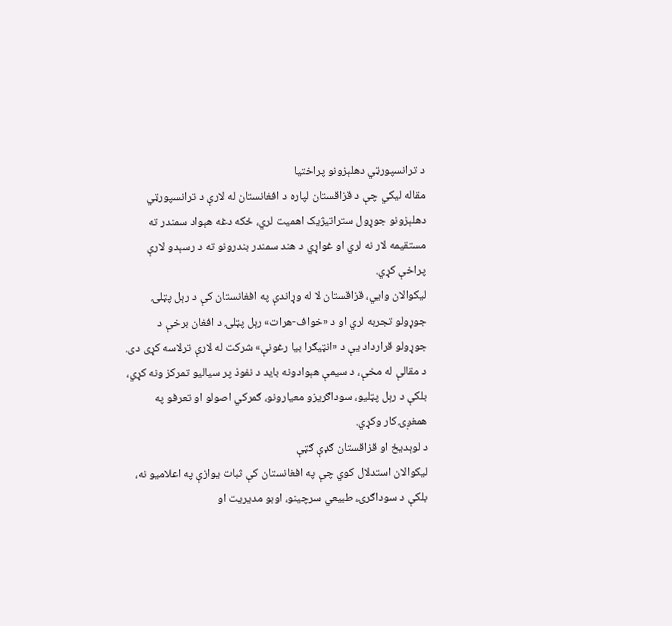د ترانسپورټي دهلېزونو پراختیا
مقاله لیکي چې د قزاقستان لپاره د افغانستان له لارې د ترانسپورټي دهلېزونو جوړول ستراتیژیک اهمیت لري، ځکه دغه هېواد سمندر ته مستقیمه لار نه لري او غواړي د هند سمندر بندرونو ته د رسېدو لارې پراخې کړي.
لیکوالان وايي، قزاقستان لا له وړاندې په افغانستان کې د رېل پټلۍ جوړولو تجربه لري او د «خواف-هرات» رېل پټلۍ د افغان برخې د جوړولو قرارداد یې د «انټیګرا بیا رغونې» شرکت له لارې ترلاسه کړی دی.
د مقالې له مخې، د سیمې هېوادونه باید د نفوذ پر سیالیو تمرکز ونه کړي، بلکې د رېل پټلیو، سوداګریزو معیارونو، ګمرکي اصولو او تعرفو په همغږۍ کار وکړي.
د لوېدیځ او قزاقستان ګډې ګټې
لیکوالان استدلال کوي چې په افغانستان کې ثبات یوازې په اعلامیو نه، بلکې د سوداګرۍ، طبیعي سرچینو، اوبو مدیریت او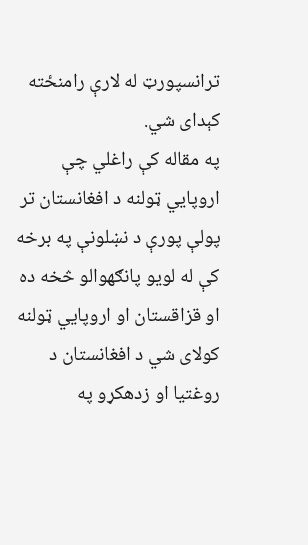ترانسپورټ له لارې رامنځته کېدای شي.
په مقاله کې راغلي چې اروپايي ټولنه د افغانستان تر پولې پورې د نښلونې په برخه کې له لویو پانګهوالو څخه ده او قزاقستان او اروپايي ټولنه کولای شي د افغانستان د روغتیا او زدهکړو په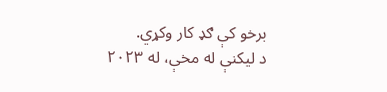برخو کې ګډ کار وکړي.
د لیکنې له مخې، له ۲۰۲۳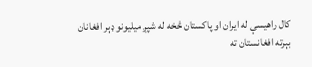کال راهیسې له ایران او پاکستان څخه له شپږ میلیونو ډېر افغانان بېرته افغانستان ته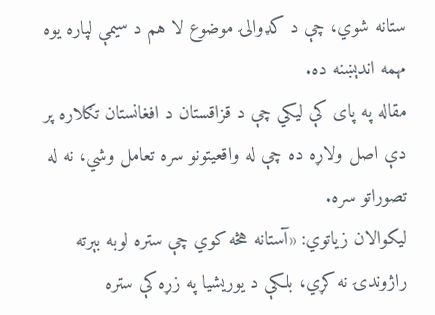ستانه شوي، چې د کډوالۍ موضوع لا هم د سیمې لپاره یوه مهمه اندېښنه ده.
مقاله په پای کې لیکي چې د قزاقستان د افغانستان تګلاره پر دې اصل ولاړه ده چې له واقعیتونو سره تعامل وشي، نه له تصوراتو سره.
لیکوالان زیاتوي: «آستانه هڅه کوي چې ستره لوبه بېرته راژوندۍ نه کړي، بلکې د یوریشیا په زړه کې ستره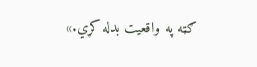ګټه په واقعیت بدله کړي.»